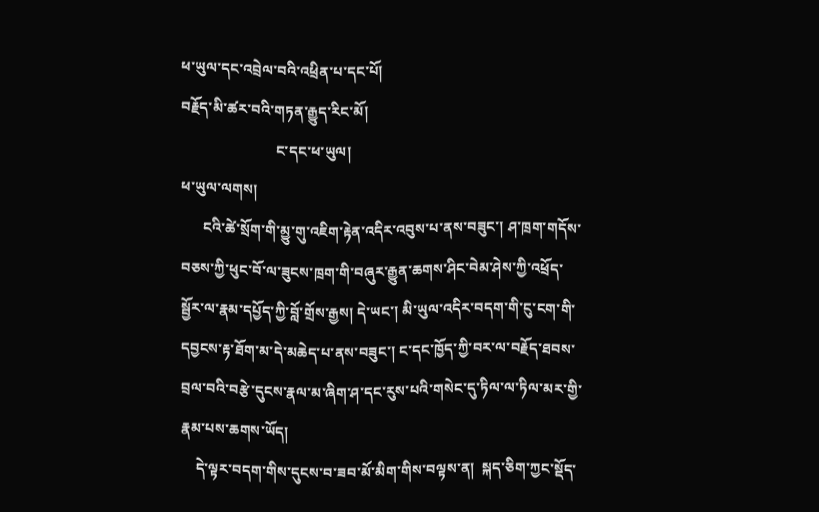ཕ་ཡུལ་དང་འབྲེལ་བའི་འཕྲིན་པ་དང་པོ།
བརྗོད་མི་ཚར་བའི་གཏན་རྒྱུད་རིང་མོ།
                          ང་དང་ཕ་ཡུལ།
ཕ་ཡུལ་ལགས།
      ངའི་ཚེ་སྲོག་གི་མྱུ་གུ་འཇིག་རྟེན་འདིར་འབུས་པ་ནས་བཟུང་། ཤ་ཁྲག་གདོས་བཅས་ཀྱི་ཕུང་བོ་ལ་ཟུངས་ཁྲག་གི་བཞུར་རྒྱུན་ཆགས་ཤིང་བེམ་ཤེས་ཀྱི་འཕྲོད་སྦྱོར་ལ་རྣམ་དཔྱོད་ཀྱི་བློ་གྲོས་རྒྱས། དེ་ཡང་། མི་ཡུལ་འདིར་བདག་གི་ངུ་ངག་གི་དབྱངས་རྟ་ཐོག་མ་དེ་མཆེད་པ་ནས་བཟུང་། ང་དང་ཁྱོད་ཀྱི་བར་ལ་བརྗོད་ཐབས་བྲལ་བའི་བརྩེ་དུངས་རྣལ་མ་ཞིག་ཤ་དང་རུས་པའི་གསེང་དུ་ཏིལ་ལ་ཏིལ་མར་གྱི་རྣམ་པས་ཆགས་ཡོད།
    དེ་ལྟར་བདག་གིས་དུངས་བ་ཟབ་མོ་མིག་གིས་བལྟས་ན།  སྐད་ཅིག་ཀྱང་སྡོད་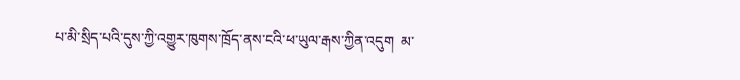པ་མི་སྲིད་པའི་དུས་ཀྱི་འགྱུར་ཁུགས་ཁྲོད་ནས་ངའི་ཕ་ཡུལ་རྒས་ཀྱིན་འདུག  མ་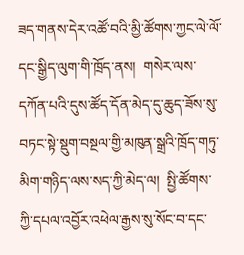ཟད་གནས་དེར་འཚོ་བའི་མྱི་ཚོགས་ཀྱང་ལེ་ལོ་དང་སྒྱིད་ལུག་གི་ཁྲོད་ནས།  གསེར་ལས་དཀོན་པའི་དུས་ཚོད་དོན་མེད་དུ་ཆུད་ཟོས་སུ་བཏང་སྟེ་སྡུག་བསྔལ་གྱི་མཁུན་སྒྲའི་ཁྲོད་གཏུ་མིག་གཉིད་ལས་སད་ཀྱི་མེད་ལ།  སྤྱི་ཚོགས་ཀྱི་དཔལ་འབྱོར་འཕེལ་རྒྱས་སུ་སོང་བ་དང་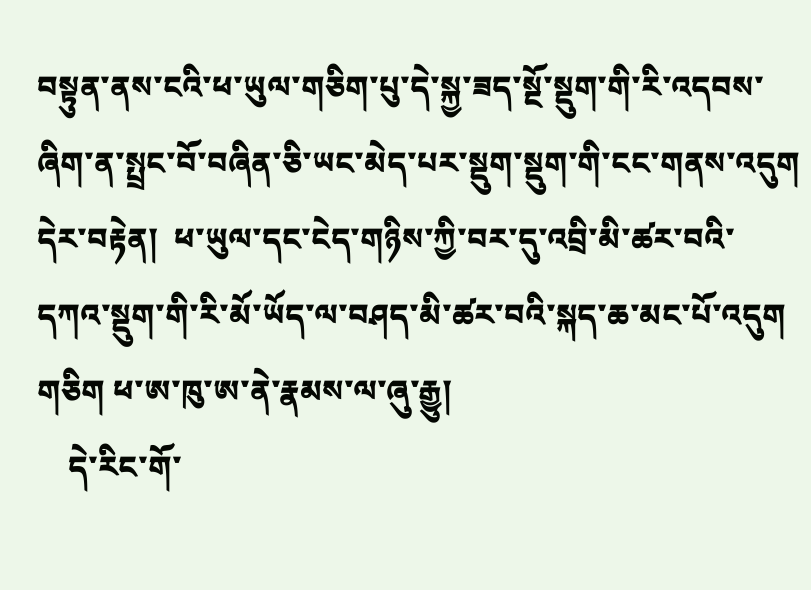བསྟུན་ནས་ངའི་ཕ་ཡུལ་གཅིག་པུ་དེ་སྐྱ་ཟད་སྔོ་སྡུག་གི་རི་འདབས་ཞིག་ན་སྤྲང་བོ་བཞིན་ཅི་ཡང་མེད་པར་སྡུག་སྡུག་གི་ངང་གནས་འདུག    དེར་བརྟེན།  ཕ་ཡུལ་དང་ངེད་གཉིས་ཀྱི་བར་དུ་འབྲི་མི་ཚར་བའི་དཀའ་སྡུག་གི་རི་མོ་ཡོད་ལ་བཤད་མི་ཚར་བའི་སྐད་ཆ་མང་པོ་འདུག
གཅིག ཕ་ཨ་ཁུ་ཨ་ནེ་རྣམས་ལ་ཞུ་རྒྱུ།
    དེ་རིང་གོ་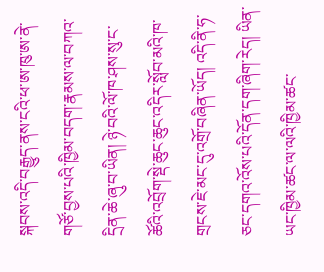སྐབས་འདི་བརྒྱུད་ནས་ངའི་ཕ་ཨ་ཁུ་ཨ་ནེ་གཙོ་བྱས་པའི་ཁྱིམ་བདག་རྣམས་ལ་བཀའ་དྲིན་ཆེ་ཞུ་བ་ཡིན། ཉེ་བའི་ལོ་ཁ་ཤས་སུ་ང་ཚོའི་འབྲོག་སྡེ་ཆུང་ཆུང་འདིར་སློབ་མའི་ཁ་གྲངས་ཇེ་མང་དུ་འགྲོ་བཞིན་ཡོད། འདི་ནི་ཧ་ཅང་དགའ་འོས་པའི་དོན་དག་ཞིག་རེད། ཡིན་ཡང་ཁྱིམ་ཚང་ལ་ལའི་ཁྱིམ་ཚང་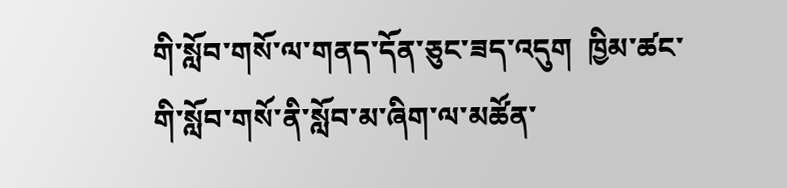གི་སློབ་གསོ་ལ་གནད་དོན་ཅུང་ཟད་འདུག  ཁྱིམ་ཚང་གི་སློབ་གསོ་ནི་སློབ་མ་ཞིག་ལ་མཚོན་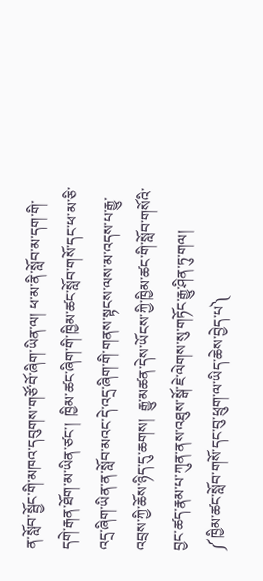ན་སློབ་སྦྱོང་གི་མཁའ་དབུགས་གཙོ་བོ་ཞིག་ཡིན་ལ། ཕ་མ་ནི་སློབ་མ་དག་གི་དགེ་རྒན་ཐོག་མ་ཡིན་ཙང་།  ཁྱིམ་ཚང་ཞིག་གི་ཁྱིམ་ཚང་སློབ་གསོ་དང་ཕ་མ་ཅི་འདྲ་ཞིག་ཡིན་ན་སློབ་མའང་དེ་འདྲ་ཞིག་གི་གནས་སྟངས་ལས་མ་འདས་པ་རྒྱུ་འབྲས་ཀྱི་ཆོས་ཉིད་དུ་ཆགས།  རྒྱུ་མཚན་དེས་ཡོངས་ཀྱི་ཁྱིམ་ཚང་གི་སློབ་གསོའི་བྱང་ཚད་རྣམ་པ་ཀུན་ནས་འཐུས་སྒོ་ཇེ་ལེགས་སུ་གཏོང་རྒྱུ་ཤིན་ཏུ་གལ།
༼ཁྱིམ་ཚང་སློབ་གསོ་དང་བུ་ཕྲུག་ལ་ཡིད་ཆེས་བྱེད་པ༽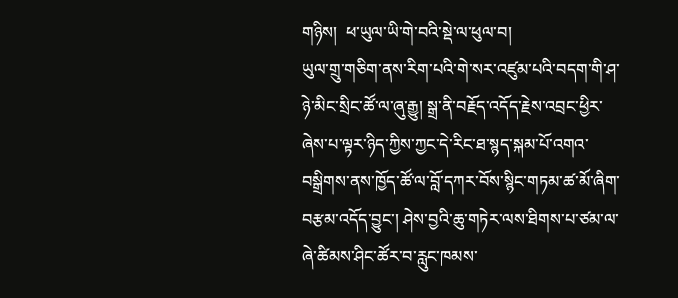གཉིས།  ཕ་ཡུལ་ཡི་གེ་བའི་སྡེ་ལ་ཕུལ་བ།
ཡུལ་གྲུ་གཅིག་ནས་རིག་པའི་གེ་སར་འཛུམ་པའི་བདག་གི་ཤ་ཉེ་མིང་སྲིང་ཚོ་ལ་ཞུ་རྒྱུ། སྒྲ་ནི་བརྗོད་འདོད་རྗེས་འབྲང་ཕྱིར་ཞེས་པ་ལྟར་ཉིད་ཀྱིས་ཀྱང་དེ་རིང་ཐ་སྙད་སྐམ་པོ་འགའ་བསྒྲིགས་ནས་ཁྱོད་ཚོ་ལ་བློ་དཀར་བོས་སྙིང་གཏམ་ཚ་མོ་ཞིག་བརྩམ་འདོད་བྱུང་། ཤེས་བྱའི་ཆུ་གཏེར་ལས་ཐིགས་པ་ཙམ་ལ་ཞེ་ཚིམས་ཤིང་ཚོར་བ་རླུང་ཁམས་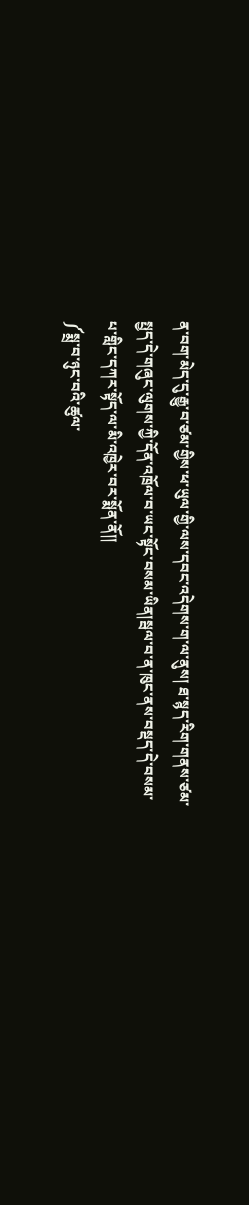ན་བག་མེད་དུ་རྒྱུ་བ་ཙམ་གྱིས་ཕ་ཡུལ་གྱི་ལས་དབང་འདེགས་ག་ལ་ནུས། ཐ་སྙད་རིག་གནས་ཙམ་སྤྱད་དེ་གཞུང་ལུགས་ཀྱི་དོན་འཁྲོལ་བ་ཡང་སྟོང་བསམ་ཡིན།སྦལ་བ་ན་ཁུང་ནས་བསྡད་དེ་བསམ་པ་གླིང་དཀར་སྟོད་ལ་མི་འཁྱེར་བར་སྨོན་ནོ།།
༼སྨྲ་བ་ཉུང་བའི་ཚུལ་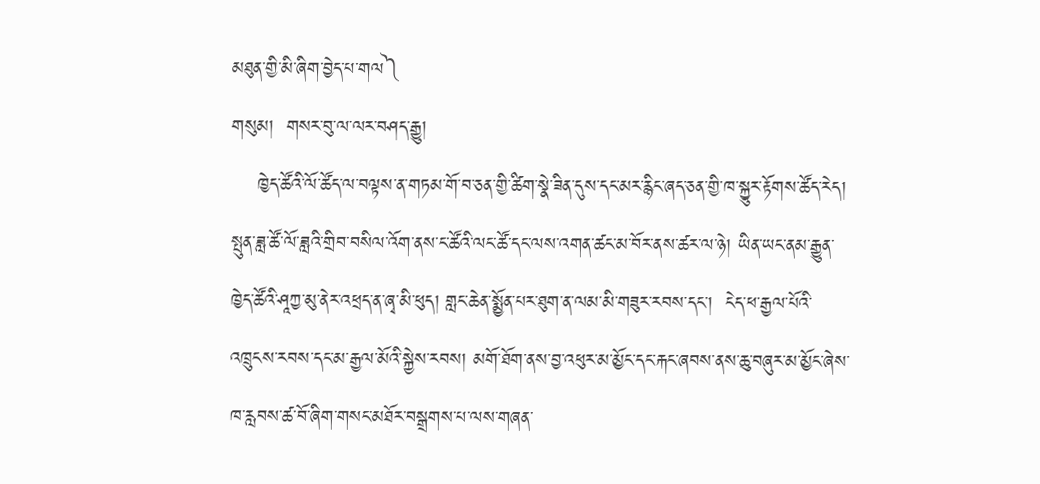མཐུན་གྱི་མི་ཞིག་བྱེད་པ་གལ༽
གསུམ།  གསར་བུ་ལ་ལར་བཤད་རྒྱུ།
    ཁྱེད་ཚོའི་ལོ་ཚོད་ལ་བལྟས་ན་གཏམ་གོ་བ་ཅན་གྱི་ཚིག་སྣེ་ཟིན་དུས་དང་མར་རྙིང་ཞད་ཅན་གྱི་ཁ་སྐྱུར་རྟོགས་ཚོད་རེད། སྤུན་ཟླ་ཚོ་ལོ་ཟླའི་གྲིབ་བསིལ་འོག་ནས་ང་ཚོའི་ལང་ཚོ་དང་ལས་འགན་ཚང་མ་བོར་ནས་ཚར་ལ་ཉེ། ཡིན་ཡང་ནམ་རྒྱུན་ཁྱེད་ཚོའི་ཤཱཀྱ་མུ་ནེར་འཕྲད་ན་ཞྭ་མི་ཕུད། གླང་ཆེན་སྨྱོན་པར་ཐུག་ན་ལམ་མི་གཟུར་རབས་དང་།  ངེད་ཕ་རྒྱལ་པོའི་འཁྲུངས་རབས་དང་མ་རྒྱལ་མོའི་སྐྱེས་རབས། མགོ་ཐོག་ནས་བྱ་འཕུར་མ་མྱོང་དང་རྐང་ཞབས་ནས་ཆུ་བཞུར་མ་མྱོང་ཞེས་ཁ་རླབས་ཚ་བོ་ཞིག་གསང་མཐོར་བསྒྲགས་པ་ལས་གཞན་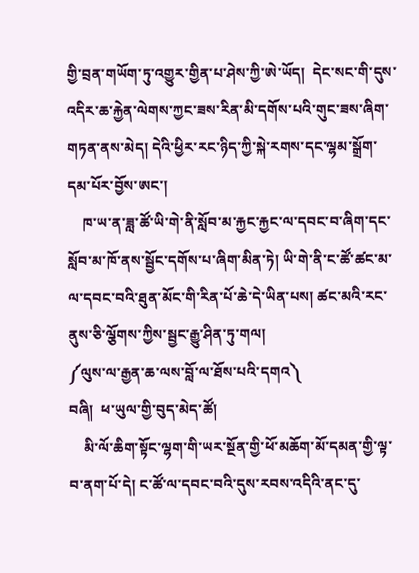གྱི་བྲན་གཡོག་ཏུ་འགྱུར་གྱིན་པ་ཤེས་ཀྱི་ཨེ་ཡོད།  དེང་སང་གི་དུས་འདིར་ཆ་རྐྱེན་ལེགས་ཀྱང་ཟས་རིན་མི་དགོས་པའི་གུང་ཟས་ཞིག་གཏན་ནས་མེད། དེའི་ཕྱིར་རང་ཉིད་ཀྱི་སྐེ་རགས་དང་ལྷམ་སྒྲོག་དམ་པོར་བྱོས་ཨང་།
    ཁ་ཡ་ན་ཟླ་ཚོ་ཡི་གེ་ནི་སློབ་མ་རྐྱང་རྐྱང་ལ་དབང་བ་ཞིག་དང་སློབ་མ་ཁོ་ནས་སྦྱོང་དགོས་པ་ཞིག་མིན་ཏེ། ཡི་གེ་ནི་ང་ཚོ་ཚང་མ་ལ་དབང་བའི་ཐུན་མོང་གི་རིན་པོ་ཆེ་དེ་ཡིན་པས། ཚང་མའི་རང་ནུས་ཅི་ལྕོགས་ཀྱིས་སྦྱང་རྒྱུ་ཤིན་ཏུ་གལ།
༼ལུས་ལ་རྒྱན་ཆ་ལས་བློ་ལ་ཐོས་པའི་དགའ༽
བཞི།  ཕ་ཡུལ་གྱི་བུད་མེད་ཚོ།
    མི་ལོ་ཆིག་སྟོང་ལྷག་གི་ཡར་སྔོན་གྱི་ཕོ་མཆོག་མོ་དམན་གྱི་ལྟ་བ་ནག་པོ་དེ། ང་ཚོ་ལ་དབང་བའི་དུས་རབས་འདིའི་ནང་དུ་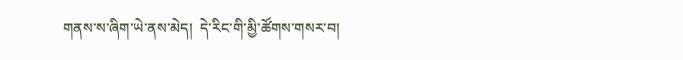གནས་ས་ཞིག་ཡེ་ནས་མེད།  དེ་རིང་གི་མྱི་ཚོགས་གསར་བ།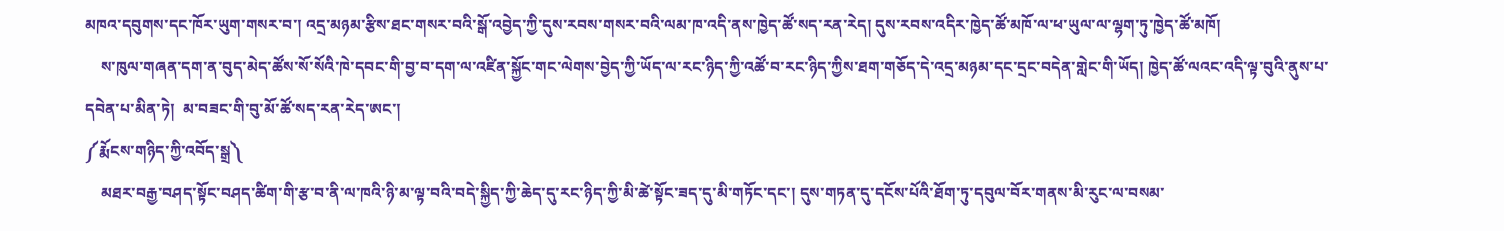མཁའ་དབུགས་དང་ཁོར་ཡུག་གསར་བ་། འདྲ་མཉམ་རྩིས་ཐང་གསར་བའི་སྒོ་འབྱེད་ཀྱི་དུས་རབས་གསར་བའི་ལམ་ཁ་འདི་ནས་ཁྱེད་ཚོ་སད་རན་རེད། དུས་རབས་འདིར་ཁྱེད་ཚོ་མཁོ་ལ་ཕ་ཡུལ་ལ་ལྷག་ཏུ་ཁྱེད་ཚོ་མཁོ།
    ས་ཁུལ་གཞན་དག་ན་བུད་མེད་ཚོས་སོ་སོའི་ཁེ་དབང་གི་བྱ་བ་དག་ལ་འཛིན་སྐྱོང་གང་ལེགས་བྱེད་ཀྱི་ཡོད་ལ་རང་ཉིད་ཀྱི་འཚོ་བ་རང་ཉིད་ཀྱིས་ཐག་གཅོད་དེ་འདྲ་མཉམ་དང་དྲང་བདེན་གླེང་གི་ཡོད། ཁྱེད་ཚོ་ལའང་འདི་ལྟ་བུའི་ནུས་པ་དབེན་པ་མིན་ཏེ།  མ་བཟང་གི་བུ་མོ་ཚོ་སད་རན་རེད་ཨང་།
༼རྨོངས་གཉིད་ཀྱི་འབོད་སྒྲ༽
    མཐར་བརྒྱ་བཤད་སྟོང་བཤད་ཚིག་གི་རྩ་བ་ནི་ལ་ཁའི་ཉི་མ་ལྟ་བའི་བདེ་སྐྱིད་ཀྱི་ཆེད་དུ་རང་ཉིད་ཀྱི་མི་ཚེ་སྟོང་ཟད་དུ་མི་གཏོང་དང་། དུས་གཏན་དུ་དངོས་པོའི་ཐོག་ཏུ་དབུལ་བོར་གནས་མི་རུང་ལ་བསམ་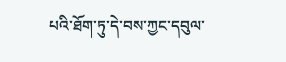པའི་ཐོག་ཏུ་དེ་བས་ཀྱང་དབུལ་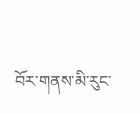བོར་གནས་མི་རུང་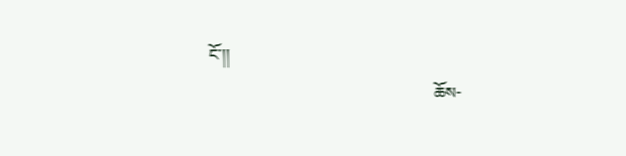ངོ་།།
                                                      ཆོས-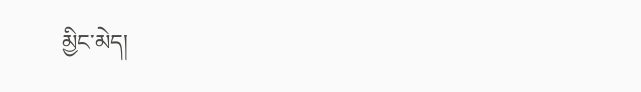མྱིང་མེད།